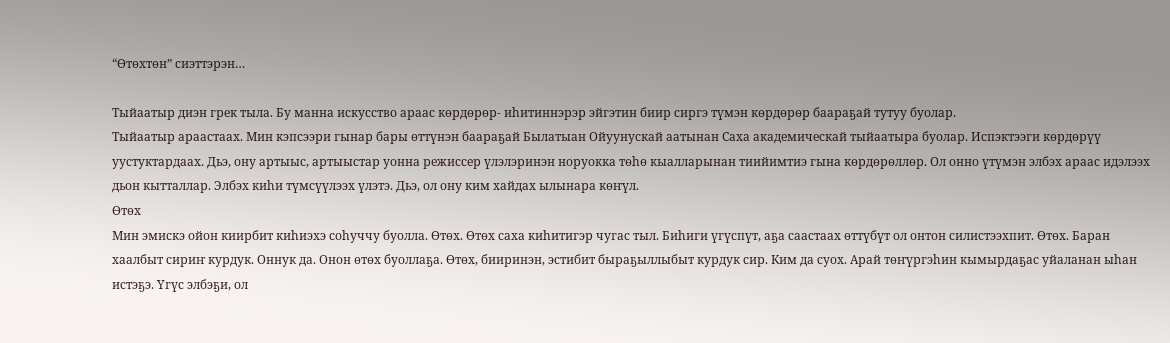“Өтөхтөн” сиэттэрэн…

Тыйаатыр диэн грек тыла. Бу манна искусство араас көрдөрөр- иһитиннэрэр эйгэтин биир сиргэ түмэн көрдөрөр баараҕай тутуу буолар.
Тыйаатыр араастаах. Мин кэпсээри гынар бары өттүнэн баараҕай Былатыан Ойуунускай аатынан Саха академическай тыйаатыра буолар. Испэктээги көрдөрүү уустуктардаах. Дьэ, ону артыыс, артыыстар уонна режиссер үлэлэринэн норуокка төһө кыалларынан тиийимтиэ гына көрдөрөллөр. Ол онно үтүмэн элбэх араас идэлээх дьон кытталлар. Элбэх киһи түмсүүлээх үлэтэ. Дьэ, ол ону ким хайдах ылынара көҥүл.
Өтөх
Мин эмискэ ойон киирбит киһиэхэ соһуччу буолла. Өтөх. Өтөх саха киһитигэр чугас тыл. Биһиги үгүспүт, аҕа саастаах өттүбүт ол онтон силистээхпит. Өтөх. Баран хаалбыт сириҥ курдук. Оннук да. Онон өтөх буоллаҕа. Өтөх, бииринэн, эстибит быраҕыллыбыт курдук сир. Ким да суох. Арай төҥүргэһин кымырдаҕас уйаланан ыһан истэҕэ. Үгүс элбэҕи, ол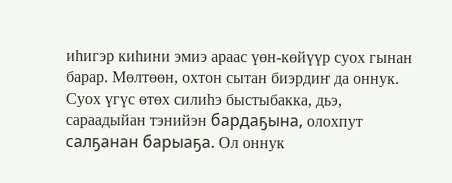иһигэр киһини эмиэ араас үөн-көйүүр суох гынан барар. Мөлтөөн, охтон сытан биэрдиҥ да оннук.
Суох үгүс өтөх силиһэ быстыбакка, дьэ, сараадыйан тэнийэн бардаҕына, олохпут салҕанан барыаҕа. Ол оннук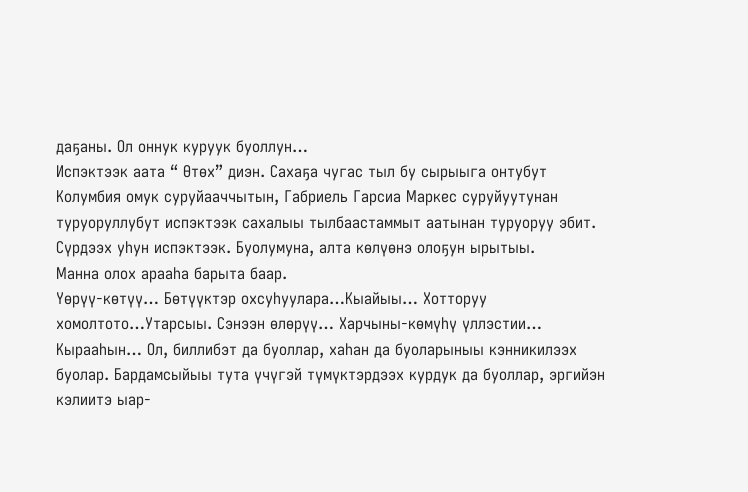даҕаны. Ол оннук куруук буоллун…
Испэктээк аата “ Өтөх” диэн. Сахаҕа чугас тыл бу сырыыга онтубут Колумбия омук суруйааччытын, Габриель Гарсиа Маркес суруйуутунан туруоруллубут испэктээк сахалыы тылбаастаммыт аатынан туруоруу эбит.
Сүрдээх уһун испэктээк. Буолумуна, алта көлүөнэ олоҕун ырытыы.
Манна олох арааһа барыта баар.
Үөрүү-көтүү… Бөтүүктэр охсуһуулара…Кыайыы… Хотторуу хомолтото…Утарсыы. Сэнээн өлөрүү… Харчыны-көмүһү үллэстии… Кырааһын… Ол, биллибэт да буоллар, хаһан да буоларыныы кэнникилээх буолар. Бардамсыйыы тута үчүгэй түмүктэрдээх курдук да буоллар, эргийэн кэлиитэ ыар-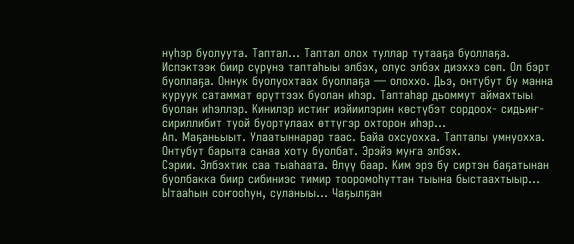нүһэр буолуута. Таптал… Таптал олох туллар тутааҕа буоллаҕа. Испэктээк биир сүрүнэ таптаһыы элбэх, олус элбэх диэххэ сөп. Ол бэрт буоллаҕа. Оннук буолуохтаах буоллаҕа — олоххо. Дьэ, онтубут бу манна куруук сатаммат өрүттээх буолан иһэр. Таптаһар дьоммут аймахтыы буолан иһэллэр. Кинилэр истиҥ иэйиилэрин көстүбэт сордоох- сидьиҥ- сириллибит туой буортулаах өттүгэр охторон иһэр…
Ап. Маҕаньыыт. Улаатыннарар таас. Байа охсуохха. Тапталы умнуохха. Онтубут барыта санаа хоту буолбат. Эрэйэ муҥа элбэх.
Сэрии. Элбэхтик саа тыаһаата. Өлүү баар. Ким эрэ бу сиртэн баҕатынан буолбакка биир сибиниэс тимир тооромоһуттан тыына быстаахтыыр… Ытааһын соҥооһун, суланыы… Чаҕылҕан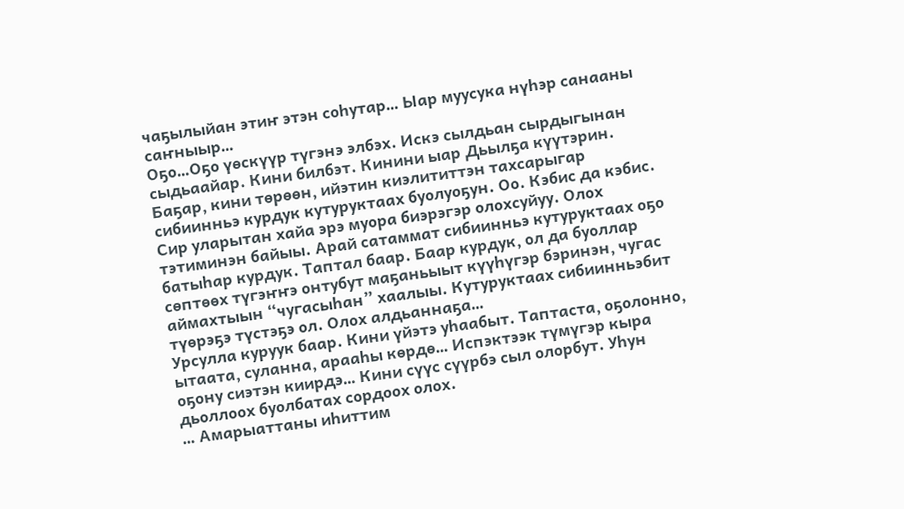чаҕылыйан этиҥ этэн соһутар… Ыар муусука нүһэр санааны саҥныыр…
Оҕо…Оҕо үөскүүр түгэнэ элбэх. Искэ сылдьан сырдыгынан сыдьаайар. Кини билбэт. Кинини ыар Дьылҕа күүтэрин. Баҕар, кини төрөөн, ийэтин киэлититтэн тахсарыгар сибиинньэ курдук кутуруктаах буолуоҕун. Оо. Кэбис да кэбис.
Сир уларытан хайа эрэ муора биэрэгэр олохсуйуу. Олох тэтиминэн байыы. Арай сатаммат сибиинньэ кутуруктаах оҕо батыһар курдук. Таптал баар. Баар курдук, ол да буоллар сөптөөх түгэҥҥэ онтубут маҕаньыыт күүһүгэр бэринэн, чугас аймахтыын “чугасыһан” хаалыы. Кутуруктаах сибиинньэбит түөрэҕэ түстэҕэ ол. Олох алдьаннаҕа…
Урсулла куруук баар. Кини үйэтэ уһаабыт. Таптаста, оҕолонно, ытаата, суланна, арааһы көрдө… Испэктээк түмүгэр кыра оҕону сиэтэн киирдэ… Кини сүүс сүүрбэ сыл олорбут. Уһун дьоллоох буолбатах сордоох олох.
… Амарыаттаны иһиттим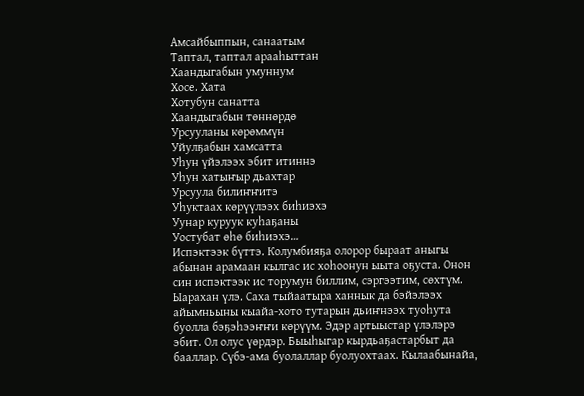Амсайбыппын, санаатым
Таптал, таптал арааһыттан
Хаандыгабын умуннум
Хосе. Хата
Хотубун санатта
Хаандыгабын төннөрдө
Урсууланы көрөммүн
Уйулҕабын хамсатта
Уһун үйэлээх эбит итиннэ
Уһун хатыҥыр дьахтар
Урсуула билиҥҥитэ
Уһуктаах көрүүлээх биһиэхэ
Уунар куруук куһаҕаны
Уостубат өһө биһиэхэ…
Испэктээк бүттэ. Колумбияҕа олорор быраат аныгы абынан арамаан кылгас ис хоһоонун ыыта оҕуста. Онон син испэктээк ис торумун биллим, сэргээтим, сөхтүм. Ыарахан үлэ. Саха тыйаатыра ханнык да бэйэлээх айымньыны кыайа-хото тутарын дьиҥнээх туоһута буолла бэҕэһээҥҥи көрүүм. Эдэр артыыстар үлэлэрэ эбит. Ол олус үөрдэр. Быыһыгар кырдьаҕастарбыт да бааллар. Сүбэ-ама буолаллар буолуохтаах. Кылаабынайа,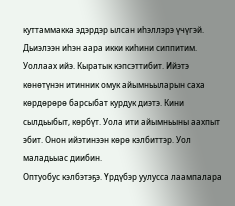куттаммакка эдэрдэр ылсан иһэллэрэ үчүгэй.
Дьиэлээн иһэн аара икки киһини сиппитим. Уоллаах ийэ. Кыратык кэпсэттибит. Ийэтэ көнөтүнэн итинник омук айымньыларын саха көрдөрөрө барсыбат курдук диэтэ. Кини сылдьыбыт, көрбүт. Уола ити айымньыны аахпыт эбит. Онон ийэтинээн көрө кэлбиттэр. Уол маладьыас диибин.
Оптуобус кэлбэтэҕэ. Үрдүбэр уулусса лаампалара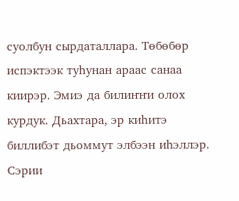суолбун сырдаталлара. Төбөбөр испэктээк туһунан араас санаа киирэр. Эмиэ да билиҥҥи олох курдук. Дьахтара, эр киһитэ биллибэт дьоммут элбээн иһэллэр. Сэрии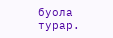буола турар.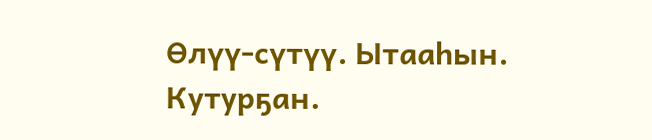Өлүү-сүтүү. Ытааһын. Кутурҕан.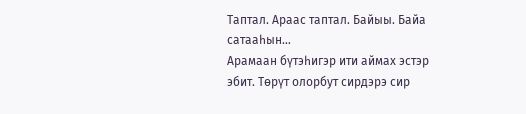Таптал. Араас таптал. Байыы. Байа сатааһын…
Арамаан бүтэһигэр ити аймах эстэр эбит. Төрүт олорбут сирдэрэ сир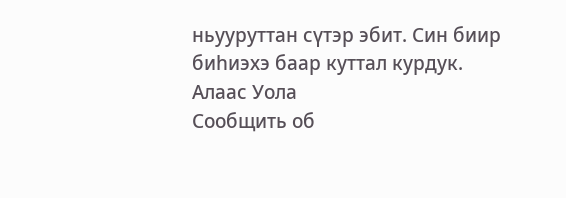ньууруттан сүтэр эбит. Син биир биһиэхэ баар куттал курдук.
Алаас Уола
Сообщить об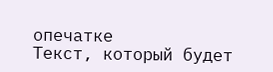опечатке
Текст, который будет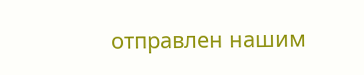отправлен нашим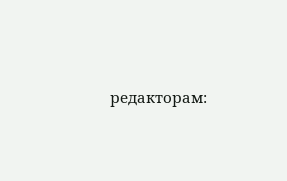редакторам: